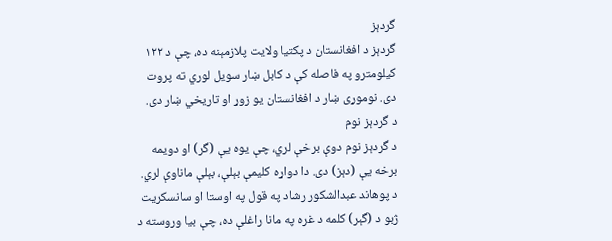گردېز
گردېز د افغانستان د پکتيا ولايت پلازمېنه ده، چې د ۱۲۲ كيلومترو په فاصله كې د کابل ښار سويل لوري ته پروت دى. نوموړى ښار د افغانستان يو زوړ او تاريخي ښار دى.
د گردېز نوم
د گردېز نوم دوې برخې لري، چې يوه يې (گر) او دويمه برخه يې (دېز) دى. دا دواړه كليمې بېلې، بېلې ماناوې لري. د پوهاند عبدالشکور رشاد په قول په اوستا او سانسكريت ژبو د (گېر) كلمه د غره په مانا راغلې ده، چې بيا وروسته د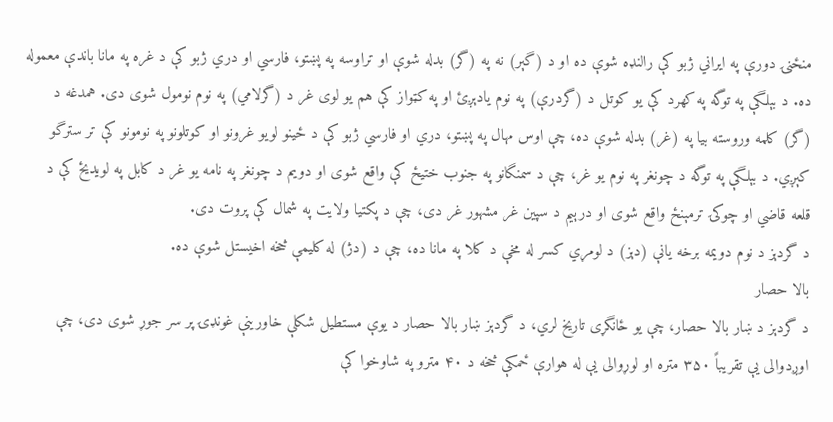منځنۍ دورې په ايراني ژبو كې رالنډه شوې ده او د (گېر) نه په (گر) بدله شوې او تراوسه په پښتو، فارسي او دري ژبو كې د غره په مانا باندې معموله ده. د بېلگې په توگه په كهرد كې يو كوتل د (گردرې) په نوم يادېږئ او په كټواز كې هم يو لوى غر د (گرلامي) په نوم نومول شوى دى. همدغه د (گر) كلمه وروسته بيا په (غر) بدله شوې ده، چې اوس مهال په پښتو، دري او فارسي ژبو كې د ځينو لويو غرونو او كوتلونو په نومونو كې تر سترگو كېږي. د بېلگې په توگه د چونغر په نوم يو غر، چې د سمنگانو په جنوب ختيځ كې واقع شوى او دويم د چونغر په نامه يو غر د كابل په لويديځ كې د قلعه قاضي او چوكۍ ترمېنځ واقع شوى او درېيم د سپين غر مشهور غر دى، چې د پكتيا ولايت په شمال كې پروت دى.
د گردېز د نوم دويمه برخه يانې (دېز) د لومړي كسر له مخې د كلا په مانا ده، چې د (دژ) له كليمې څخه اخيستل شوې ده.
بالا حصار
د گردېز د ښار بالا حصار، چې يو ځانگړى تاريخ لري، د گردېز ښار بالا حصار د يوې مستطيل شكلې خاورينې غونډۍ پر سر جوړ شوى دى، چې اوږدوالى يې تقريباً ۳۵۰ متره او لوړوالى يې له هوارې ځمكې څخه د ۴۰ مترو په شاوخوا كې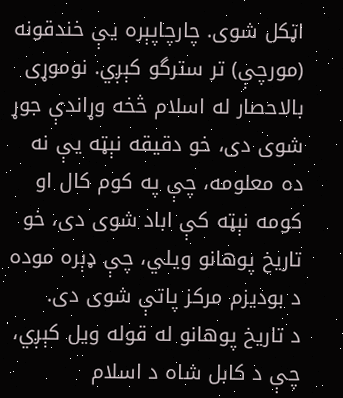اټكل شوى. چارچاپېره يې خندقونه (مورچې) تر سترگو كېږي. نوموړى بالاحصار له اسلام څخه وړاندې جوړ شوى دى، خو دقيقه نېټه يې نه ده معلومه، چې په كوم كال او كومه نېټه كې اباد شوى دى، خو تاريخ پوهانو ويلي، چې ډېره موده د بوديزم مركز پاتې شوى دى.
د تاريخ پوهانو له قوله ويل كېږي، چې د كابل شاه د اسلام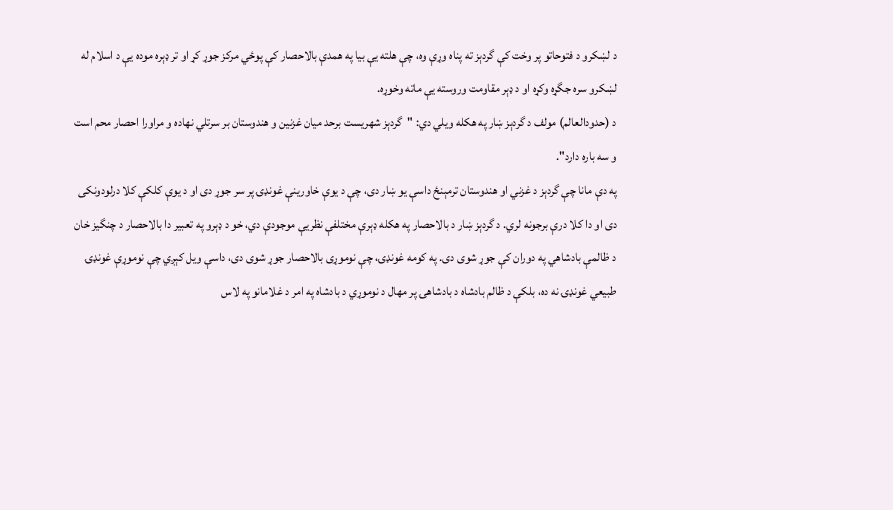د لښكرو د فتوحاتو پر وخت كې گردېز ته پناه وړې وه، چې هلته يې بيا په همدې بالاحصار كې پوځي مركز جوړ كړ او تر ډېره موده يې د اسلام له لښكرو سره جگړه وكړه او د ډېر مقاومت وروسته يې ماته وخوړه.
د (حدودالعالم) مولف د گردېز ښار په هكله ويلي دي: "گردېز شهريست برحد ميان غزنين و هندوستان بر سرتلي نهاده و مراورا احصار محم است و سه باره دارد".
په دې مانا چې گردېز د غزني او هندوستان ترمېنځ داسې يو ښار دى، چې د يوې خاورينې غونډۍ پر سر جوړ دى او د يوې كلكې كلا درلودونكى دى او دا كلا درې برجونه لري. د گردېز ښار د بالاحصار په هكله ډېرې مختلفې نظريې موجودې دي، خو د ډېرو په تعبير دا بالاحصار د چنگيز خان د ظالمې بادشاهي په دوران كې جوړ شوى دى. په كومه غونډۍ، چې نوموړى بالاحصار جوړ شوى دى، داسې ويل كېږي چې نوموړې غونډۍ طبيعي غونډۍ نه ده، بلكې د ظالم بادشاه د بادشاهۍ پر مهال د نوموړي د بادشاه په امر د غلامانو په لاس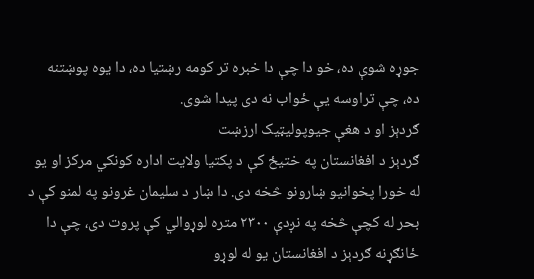جوړه شوې ده، خو دا چې دا خبره تر كومه رښتيا ده، دا يوه پوښتنه ده، چې تراوسه يې ځواب نه دى پيدا شوى.
ګردېز او د هغې جیوپولیټیک ارزښت
ګردېز د افغانستان په ختیځ کې د پکتیا ولایت اداره کونکي مرکز او یو له خورا پخوانیو ښارونو څخه دی. دا ښار د سلیمان غرونو په لمنو کې د بحر له کچې څخه په نږدې ۲۳۰۰ متره لوړوالي کې پروت دی، چې دا ځانګړنه ګردېز د افغانستان یو له لوړو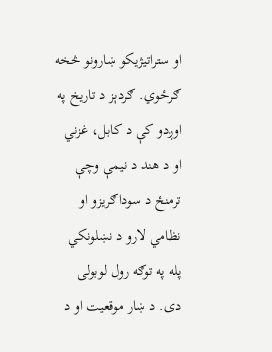او ستراتیژیکو ښارونو څخه ګرځوي. ګردېز د تاریخ په اوږدو کې د کابل، غزني او د هند د نیمې وچې ترمنځ د سوداګریزو او نظامي لارو د نښلونکي پله په توګه رول لوبولی دی. د ښار موقعیت او د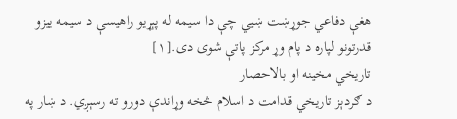هغې دفاعي جوړښت ښيي چې دا سیمه له پېړیو راهیسې د سیمه ییزو قدرتونو لپاره د پام وړ مرکز پاتې شوی دی.[۱]
تاریخي مخینه او بالاحصار
د ګردېز تاریخي قدامت د اسلام څخه وړاندې دورو ته رسېږي. د ښار په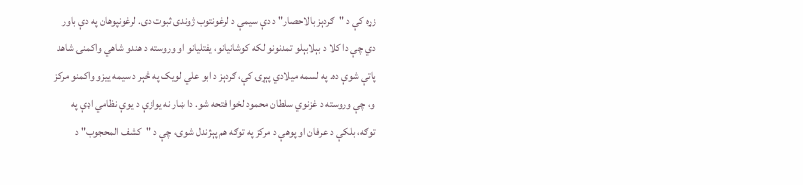زړه کې د "ګردېز بالاحصار" د دې سیمې د لرغونتوب ژوندی ثبوت دی. لرغونپوهان په دې باور دي چې دا کلا د بېلابېلو تمدنونو لکه کوشانیانو، یفتليانو او وروسته د هندو شاهي واکمنۍ شاهد پاتې شوې ده. په لسمه میلادي پېړۍ کې، ګردېز د ابو علي لويک په څېر د سیمه ییزو واکمنو مرکز و، چې وروسته د غزنوي سلطان محمود لخوا فتحه شو. دا ښار نه یوازې د یوې نظامي اډې په توګه، بلکې د عرفان او پوهې د مرکز په توګه هم پېژندل شوی، چې د "کشف المحجوب" د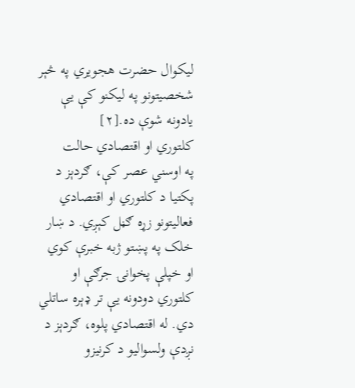لیکوال حضرت هجویري په څېر شخصیتونو په لیکنو کې یې یادونه شوې ده.[۲]
کلتوري او اقتصادي حالت
په اوسني عصر کې، ګردېز د پکتیا د کلتوري او اقتصادي فعالیتونو زړه ګڼل کېږي. د ښار خلک په پښتو ژبه خبرې کوي او خپلې پخوانۍ جرګې او کلتوري دودونه یې تر ډېره ساتلي دي. له اقتصادي پلوه، ګردېز د نږدې ولسوالیو د کرنیزو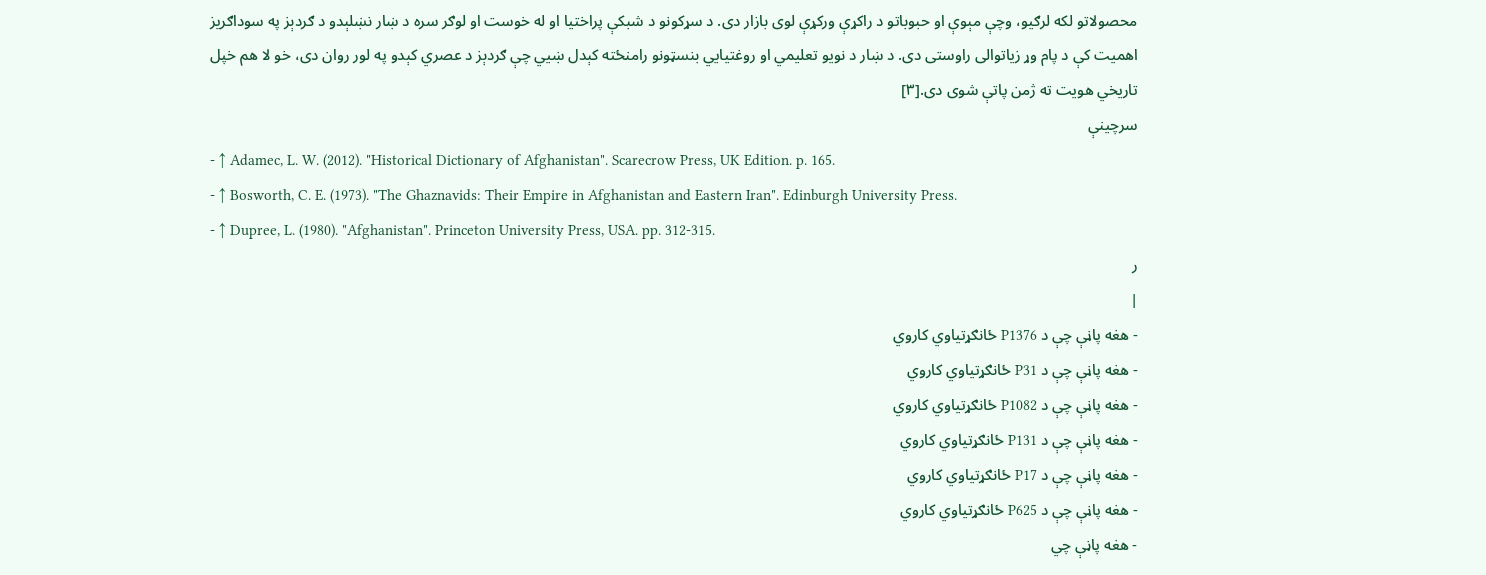محصولاتو لکه لرګیو، وچې مېوې او حبوباتو د راکړې ورکړې لوی بازار دی. د سړکونو د شبکې پراختیا او له خوست او لوګر سره د ښار نښلېدو د ګردېز په سوداګریز اهمیت کې د پام وړ زیاتوالی راوستی دی. د ښار د نويو تعلیمي او روغتیايي بنسټونو رامنځته کېدل ښيي چې ګردېز د عصري کېدو په لور روان دی، خو لا هم خپل تاریخي هویت ته ژمن پاتې شوی دی.[۳]
سرچينې
- ↑ Adamec, L. W. (2012). "Historical Dictionary of Afghanistan". Scarecrow Press, UK Edition. p. 165.
- ↑ Bosworth, C. E. (1973). "The Ghaznavids: Their Empire in Afghanistan and Eastern Iran". Edinburgh University Press.
- ↑ Dupree, L. (1980). "Afghanistan". Princeton University Press, USA. pp. 312-315.
ر
|
- هغه پاڼې چې د P1376 ځانګړتیاوي کاروي
- هغه پاڼې چې د P31 ځانګړتیاوي کاروي
- هغه پاڼې چې د P1082 ځانګړتیاوي کاروي
- هغه پاڼې چې د P131 ځانګړتیاوي کاروي
- هغه پاڼې چې د P17 ځانګړتیاوي کاروي
- هغه پاڼې چې د P625 ځانګړتیاوي کاروي
- هغه پاڼې چي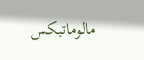مالوماتبکس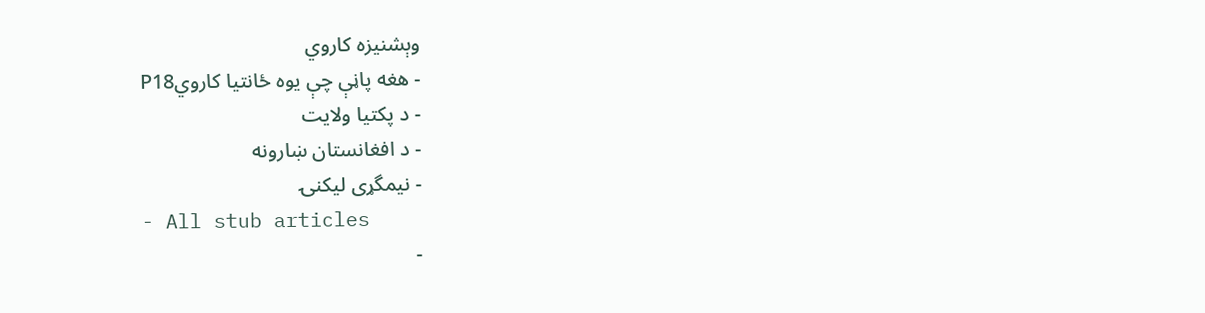وېشنيزه کاروي
- هغه پاڼې چې یوه ځانتيا کارويP18
- د پکتيا ولايت
- د افغانستان ښارونه
- نیمگړی لیکنۍ
- All stub articles
-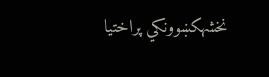نخشهکښوونکي پراختيا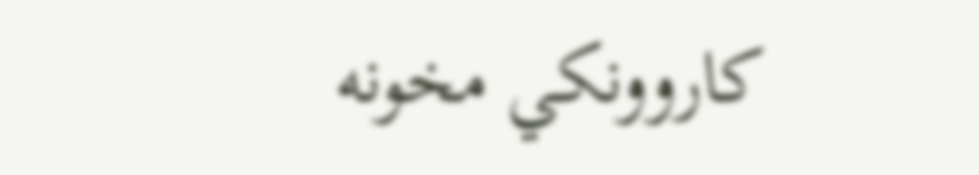کاروونکي مخونه